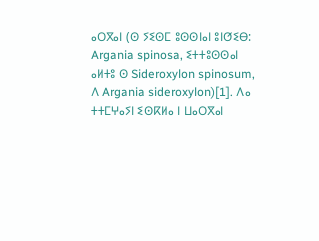ⴰⵔⴳⴰⵏ (ⵙ ⵢⵉⵙⵎ ⵓⵙⵙⵏⴰⵏ ⵓⵏⵚⵉⴱ: Argania spinosa, ⵉⵜⵜⵓⵙⵙⴰⵏ ⴰⵍⵜⵓ ⵙ Sideroxylon spinosum, ⴷ Argania sideroxylon)[1]. ⴷⴰ ⵜⵜⵎⵖⴰⵢⵏ ⵉⵙⴽⵍⴰ ⵏ ⵡⴰⵔⴳⴰⵏ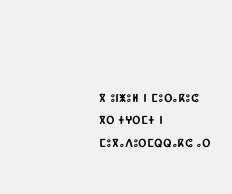ⴳ ⵓⵏⵥⵓⵍ ⵏ ⵎⵓⵔⴰⴽⵓⵛ ⴳⵔ ⵜⵖⵔⵎⵜ ⵏ ⵎⵓⴳⴰⴷⵓⵔⵎⵕⵕⴰⴽⵛ ⴰⵔ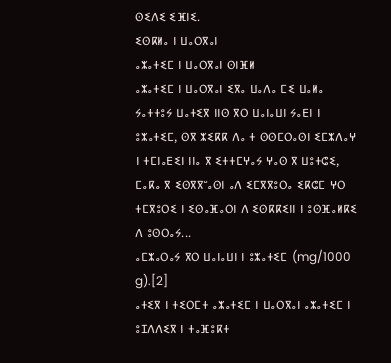ⵙⵉⴷⵉ ⵉⴼⵏⵉ.
ⵉⵙⴽⵍⴰ ⵏ ⵡⴰⵔⴳⴰⵏ
ⴰⵣⴰⵜⵉⵎ ⵏ ⵡⴰⵔⴳⴰⵏ ⵙⵏⴼⵍ
ⴰⵣⴰⵜⵉⵎ ⵏ ⵡⴰⵔⴳⴰⵏ ⵉⴳⴰ ⵡⴰⴷⴰ ⵎⵉ ⵡⴰⵍⴰ ⵢⴰⵜⵜⵓⵢ ⵡⴰⵜⵉⴳ ⵏⵏⵙ ⴳⵔ ⵡⴰⵏⴰⵡⵏ ⵢⴰⴹⵏ ⵏ ⵓⵣⴰⵜⵉⵎ, ⵙⴳ ⵣⵉⴽⴽ ⴷⴰ ⵜ ⵙⵙⵎⵔⴰⵙⵏ ⵉⵎⵣⴷⴰⵖ ⵏ ⵜⵎⵏⴰⴹⵉⵏ ⵏⵏⴰ ⴳ ⵉⵜⵜⵎⵖⴰⵢ ⵖⴰⵙ ⴳ ⵡⵓⵜⵛⵉ, ⵎⴰⴽⴰ ⴳ ⵉⵙⴳⴳⵯⴰⵙⵏ ⴰⴷ ⵉⵎⴳⴳⵓⵔⴰ ⵉⴽⵛⵎ ⵖⵔ ⵜⵎⴳⵓⵔⵉ ⵏ ⵉⵙⴰⴼⴰⵔⵏ ⴷ ⵉⵙⴽⴽⵉⵏⵏ ⵏ ⵓⵙⴼⴰⵍⴽⵉ ⴷ ⵓⵙⵔⴰⵢ...
ⴰⵎⵣⴰⵔⴰⵢ ⴳⵔ ⵡⴰⵏⴰⵡⵏ ⵏ ⵓⵣⴰⵜⵉⵎ (mg/1000 g).[2]
ⴰⵜⵉⴳ ⵏ ⵜⵉⵔⵎⵜ ⴰⵣⴰⵜⵉⵎ ⵏ ⵡⴰⵔⴳⴰⵏ ⴰⵣⴰⵜⵉⵎ ⵏ ⵓⵊⴷⴷⵉⴳ ⵏ ⵜⴰⴼⵓⴽⵜ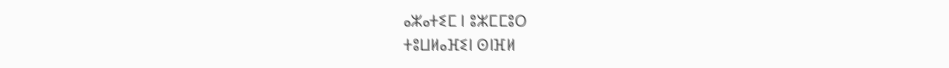ⴰⵣⴰⵜⵉⵎ ⵏ ⵓⵣⵎⵎⵓⵔ
ⵜⵓⵡⵍⴰⴼⵉⵏ ⵙⵏⴼⵍ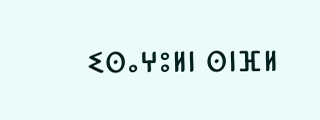ⵉⵙⴰⵖⵓⵍⵏ ⵙⵏⴼⵍ